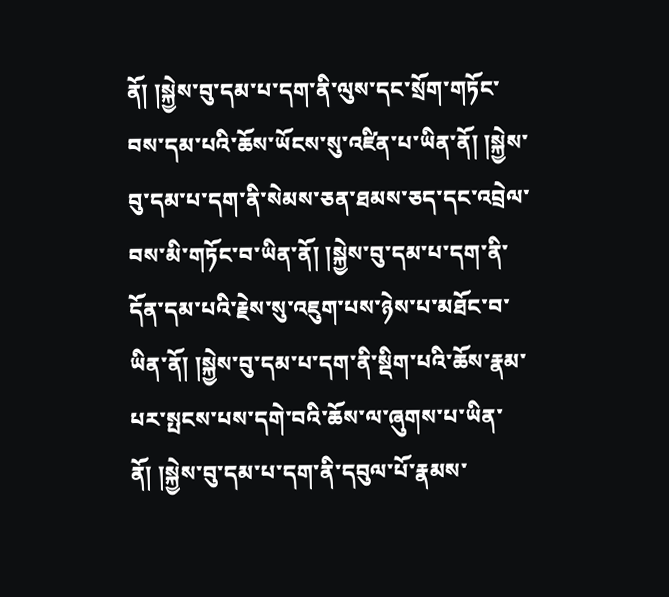ནོ། །སྐྱེས་བུ་དམ་པ་དག་ནི་ལུས་དང་སྲོག་གཏོང་བས་དམ་པའི་ཆོས་ཡོངས་སུ་འཛིན་པ་ཡིན་ནོ། །སྐྱེས་བུ་དམ་པ་དག་ནི་སེམས་ཅན་ཐམས་ཅད་དང་འབྲེལ་བས་མི་གཏོང་བ་ཡིན་ནོ། །སྐྱེས་བུ་དམ་པ་དག་ནི་དོན་དམ་པའི་རྗེས་སུ་འཇུག་པས་ཉེས་པ་མཐོང་བ་ཡིན་ནོ། །སྐྱེས་བུ་དམ་པ་དག་ནི་སྡིག་པའི་ཆོས་རྣམ་པར་སྤངས་པས་དགེ་བའི་ཆོས་ལ་ཞུགས་པ་ཡིན་ནོ། །སྐྱེས་བུ་དམ་པ་དག་ནི་དབུལ་པོ་རྣམས་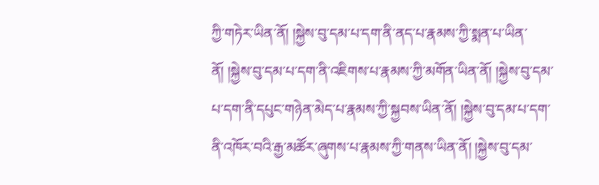ཀྱི་གཏེར་ཡིན་ནོ། །སྐྱེས་བུ་དམ་པ་དག་ནི་ནད་པ་རྣམས་ཀྱི་སྨན་པ་ཡིན་ནོ། །སྐྱེས་བུ་དམ་པ་དག་ནི་འཇིགས་པ་རྣམས་ཀྱི་མགོན་ཡིན་ནོ། །སྐྱེས་བུ་དམ་པ་དག་ནི་དཔུང་གཉེན་མེད་པ་རྣམས་ཀྱི་སྐྱབས་ཡིན་ནོ། །སྐྱེས་བུ་དམ་པ་དག་ནི་འཁོར་བའི་རྒྱ་མཚོར་ཞུགས་པ་རྣམས་ཀྱི་གནས་ཡིན་ནོ། །སྐྱེས་བུ་དམ་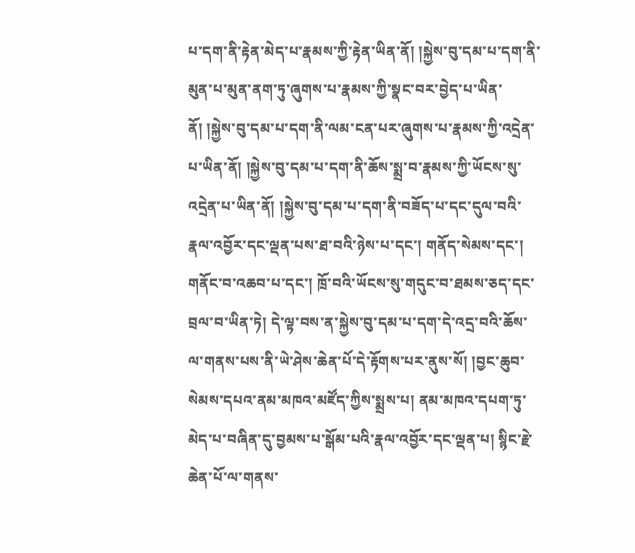པ་དག་ནི་རྟེན་མེད་པ་རྣམས་ཀྱི་རྟེན་ཡིན་ནོ། །སྐྱེས་བུ་དམ་པ་དག་ནི་མུན་པ་མུན་ནག་ཏུ་ཞུགས་པ་རྣམས་ཀྱི་སྣང་བར་བྱེད་པ་ཡིན་ནོ། །སྐྱེས་བུ་དམ་པ་དག་ནི་ལམ་ངན་པར་ཞུགས་པ་རྣམས་ཀྱི་འདྲེན་པ་ཡིན་ནོ། །སྐྱེས་བུ་དམ་པ་དག་ནི་ཆོས་སྨྲ་བ་རྣམས་ཀྱི་ཡོངས་སུ་འདྲེན་པ་ཡིན་ནོ། །སྐྱེས་བུ་དམ་པ་དག་ནི་བཟོད་པ་དང་དུལ་བའི་རྣལ་འབྱོར་དང་ལྡན་པས་ཐ་བའི་ཉེས་པ་དང་། གནོད་སེམས་དང་། གནོང་བ་འཆབ་པ་དང་། ཁྲོ་བའི་ཡོངས་སུ་གདུང་བ་ཐམས་ཅད་དང་བྲལ་བ་ཡིན་ཏེ། དེ་ལྟ་བས་ན་སྐྱེས་བུ་དམ་པ་དག་དེ་འདྲ་བའི་ཆོས་ལ་གནས་པས་ནི་ཡེ་ཤེས་ཆེན་པོ་དེ་རྟོགས་པར་ནུས་སོ། །བྱང་ཆུབ་སེམས་དཔའ་ནམ་མཁའ་མཛོད་ཀྱིས་སྨྲས་པ། ནམ་མཁའ་དཔག་ཏུ་མེད་པ་བཞིན་དུ་བྱམས་པ་སྒོམ་པའི་རྣལ་འབྱོར་དང་ལྡན་པ། སྙིང་རྗེ་ཆེན་པོ་ལ་གནས་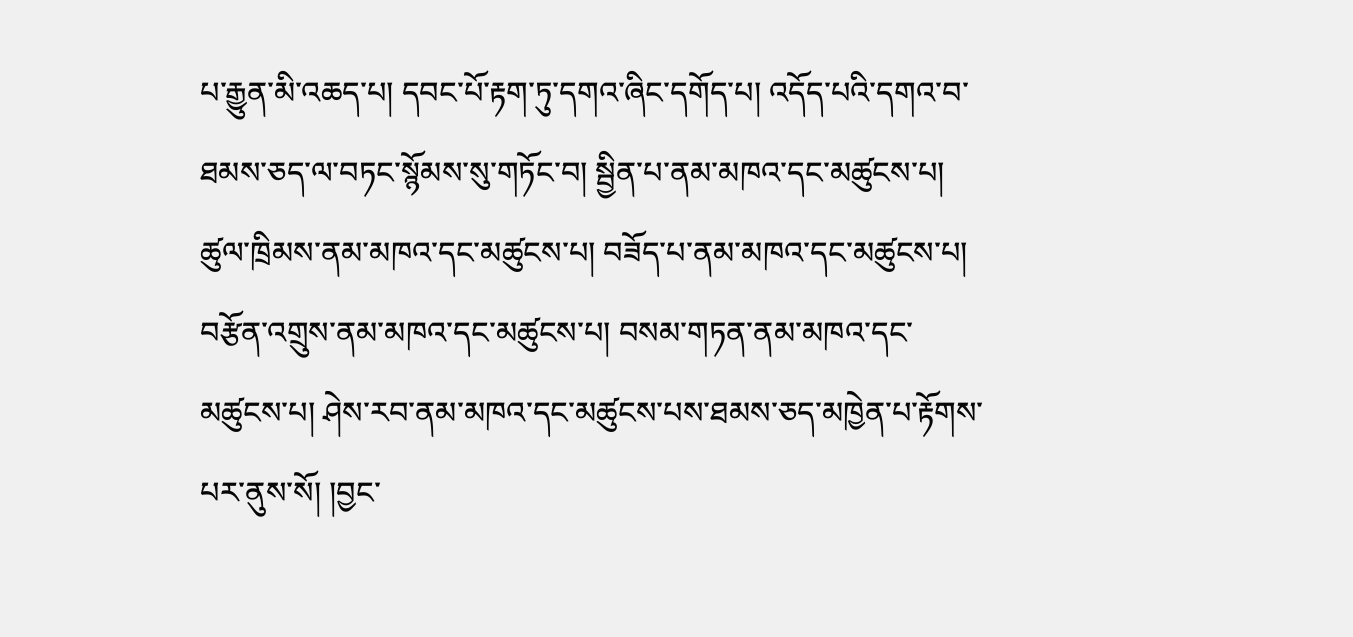པ་རྒྱུན་མི་འཆད་པ། དབང་པོ་རྟག་ཏུ་དགའ་ཞིང་དགོད་པ། འདོད་པའི་དགའ་བ་ཐམས་ཅད་ལ་བཏང་སྙོམས་སུ་གཏོང་བ། སྦྱིན་པ་ནམ་མཁའ་དང་མཚུངས་པ། ཚུལ་ཁྲིམས་ནམ་མཁའ་དང་མཚུངས་པ། བཟོད་པ་ནམ་མཁའ་དང་མཚུངས་པ། བརྩོན་འགྲུས་ནམ་མཁའ་དང་མཚུངས་པ། བསམ་གཏན་ནམ་མཁའ་དང་མཚུངས་པ། ཤེས་རབ་ནམ་མཁའ་དང་མཚུངས་པས་ཐམས་ཅད་མཁྱེན་པ་རྟོགས་པར་ནུས་སོ། །བྱང་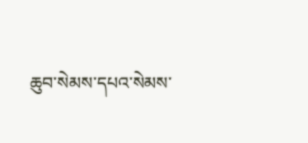ཆུབ་སེམས་དཔའ་སེམས་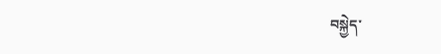བསྐྱེད་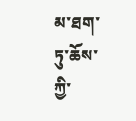མ་ཐག་ཏུ་ཆོས་ཀྱི་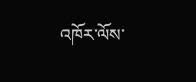འཁོར་ལོས་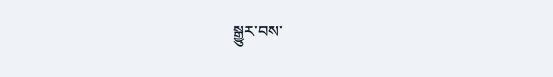སྒྱུར་བས་